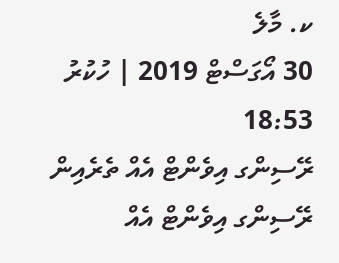ކ. މާލެ
30 އޯގަސްޓް 2019 | ހުކުރު 18:53
ރޭސިންގ އިވެންޓް އެއް ތެރެއިން
ރޭސިންގ އިވެންޓް އެއް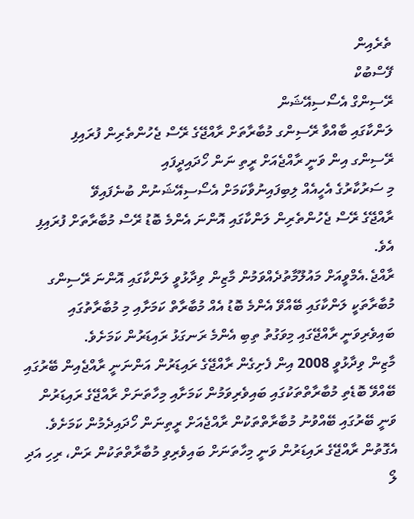ތެރެއިން
ފޭސްބުކް
ރޭސިންގް އެސޯސިއޭޝަން
ލަންކާގައި ބާއްވާ ރޭސިންގ މުބާރާތަށް ރާއްޖޭގެ ރޭސް ޖެހުންތެރިން ފުރައިފި
ރޭސިންގ އިން ވަނީ ރާއްޖެއަށް ރީތި ނަން ހޯދައިދީފައި
މި ސަރުކާރުގެ އެހީއެއް ލިބިފައިނުވާކަމަށް އެސޯސިއޭޝަނުން ބުނެފައިވޭ
ރާއްޖޭގެ ރޭސް ޖެހުންތެރިން ލަންކާގައި އޮންނަ އެންމެ ބޮޑު ރޭސް މުބާރާތަށް ފުރައިފި އެވެ.
ރާއްޖެ.އެމްވީއަށް މައުލޫމާތުދެއްވަމުން މާޒިން ވިދާޅުވީ ލަންކާގައި އޮންނަ ރޭސިންގ މުބާރާތަކީ ލަންކާގައި ބޭއްވޭ އެންމެ ބޮޑު އެއް މުބާރާތް ކަމަށާއި މި މުބާރާތުގައި ބައިވެރިވަނީ ރާއްޖޭގައި މިވަގުތު ތިބި އެންމެ ރަނގަޅު ރައިޑަރުން ކަމަށެވެ.
މާޒިން ވިދާޅުވީ 2008 އިން ފެށިގެން ރާއްޖޭގެ ރައިޑަރުން އަންނަނީ ރާއްޖެއިން ބޭރުގައި ބޭއްވޭ ބޮޑެތި މުބާރާތްތަކުގައި ބައިވެރިވަމުން ކަމަށާއި މިހާތަނަށް ރާއްޖޭގެ ރައިޑަރުން ވަނީ ބޭރުގައި ބޭއްވުނު މުބާރާތްތަކުން ރާއްޖެއަށް ރީތިނަން ހޯދައިދެމުން ކަމަށެވެ. އެގޮތުން ރާއްޖޭގެ ރައިޑަރުން ވަނީ މިހާތަނަށް ބައިވެރިވި މުބާރާތްތަކުން ރަން، ރިހި އަދި ލޯ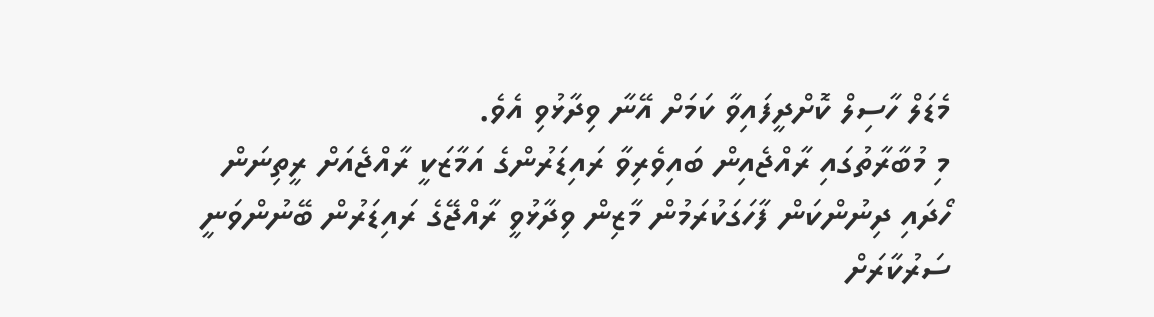މެޑަލް ހާސިލް ކޮށްދީފައިވާ ކަމަށް އޭނާ ވިދާޅުވި އެވެ.
މި މުބާރާތުގައި ރާއްޖެއިން ބައިވެރިވާ ރައިޑަރުންގެ އަމާޒަކީ ރާއްޖެއަށް ރީތިނަން ހޯދައި ދިނުންކަން ފާހަގަކުރަމުން މާޒިން ވިދާޅުވީ ރާއްޖޭގެ ރައިޑަރުން ބޭނުންވަނީ ސަރުކާރަށް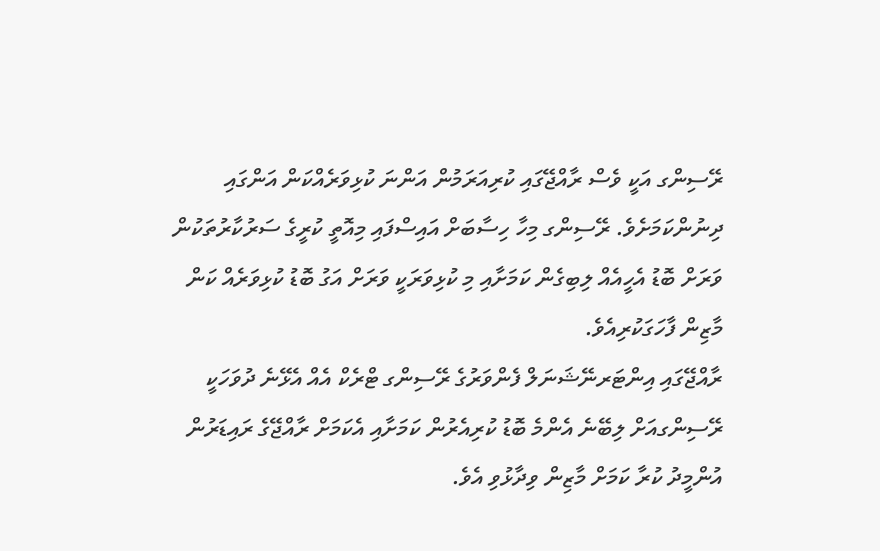ރޭސިންގ އަކީ ވެސް ރާއްޖޭގައި ކުރިއަރަމުން އަންނަ ކުޅިވަރެއްކަން އަންގައި ދިނުންކަމަށެވެ. ރޭސިންގ މިހާ ހިސާބަށް އައިސްފައި މިއޮތީ ކުރީގެ ސަރުކާރުތަކުން ވަރަށް ބޮޑު އެހީއެއް ލިބިގެން ކަމަށާއި މި ކުޅިވަރަކީ ވަރަށް އަގު ބޮޑު ކުޅިވަރެއް ކަން މާޒިން ފާހަގަކުރިއެވެ.
ރާއްޖޭގައި އިންޓަރނޭޝަނަލް ފެންވަރުގެ ރޭސިންގ ޓްރެކް އެއް އެޅޭނެ ދުވަހަކީ ރޭސިންގއަށް ލިބޭނެ އެންމެ ބޮޑު ކުރިއެރުން ކަމަށާއި އެކަމަށް ރާއްޖޭގެ ރައިޑަރުން އުންމީދު ކުރާ ކަމަށް މާޒިން ވިދާޅުވި އެވެ.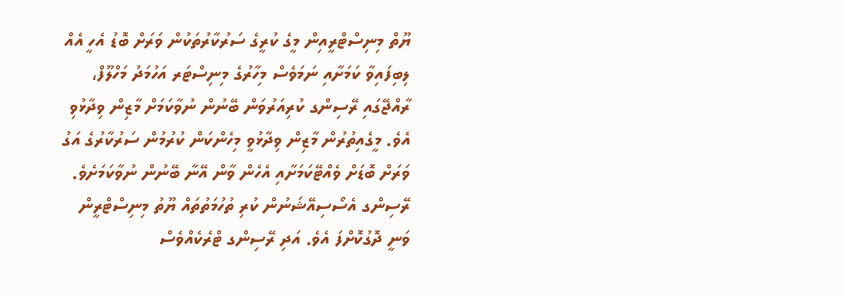ޔޫތް މިނިސްޓްރީއިން މީގެ ކުރީގެ ސަރުކާރުތަކުން ވަރަށް ބޮޑު އެހީ އެއް ލިބިފައިވާ ކަމަށާއި ނަމަވެސް މިހާރުގެ މިނިސްޓަރ އަހުމަދު މަހްލޫފް، ރާއްޖޭގައި ރޭސިންގ ކުރިއަރުވަން ބޭނުން ނުވާކަމަށް މާޒިން ވިދާޅުވި އެވެ. މީގެއިތުރުން މާޒިން ވިދާޅުވީ މިހެންކަން ކުރުމުން ސަރުކާރުގެ އަގު ވަރަށް ބޮޑަށް ވެއްޓޭކަމަށާއި އެހެން ވާން އޭނާ ބޭނުން ނުވާކަމަށެވެ.
ރޭސިންގ އެސޯސިއޭޝަނުން ކުރި ތުހުމަތުތައް ޔޫތު މިނިސްޓްރީން ވަނީ ދޮގުކޮށްފަ އެވެ. އަދި ރޭސިންގ ޓްރެކެއްވެސް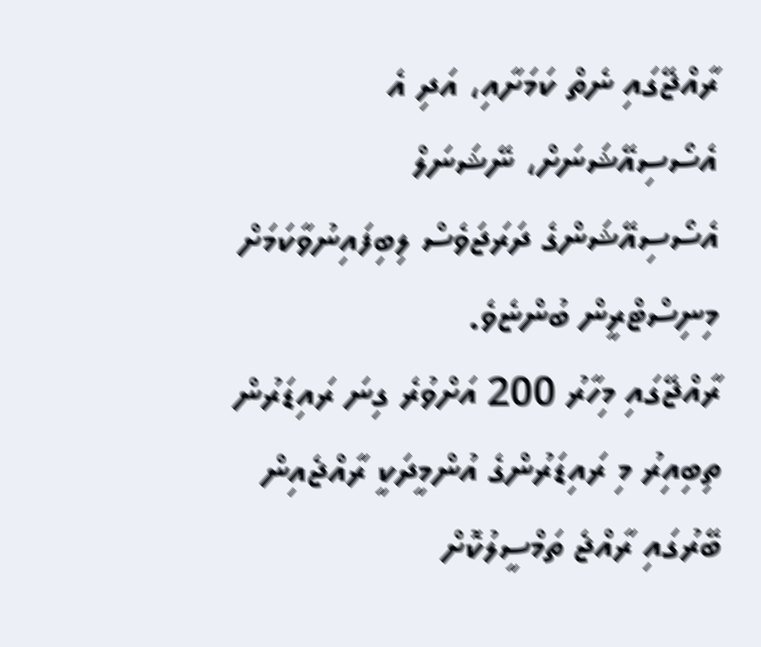ރާއްޖޭގައި ނެތް ކަމަށާއި، އަދި އެ އެސޯސިއޭޝަނަށް، ނޭޝަނަލް އެސޯސިއޭޝަންގެ ދަރަޖަވެސް ލިބިފައިނުވާކަމަށް މިނިސްޓްރީން ބުންޏެވެ.
ރާއްޖޭގައި މިހާރު 200 އަށްވުރެ ގިނަ ރައިޑަރުން ތިބިއިރު މި ރައިޑަރުންގެ އުންމީދަކީ ރާއްޖެއިން ބޭރުގައި ރާއްޖެ ތަމްސީލުކޮށް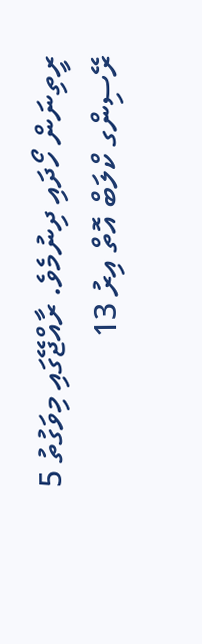ރީތިނަން ހޯދައި ދިނުމެވެ. ރާއްޖޭގައި މިވަގުތު 5 ރޭސިންގ ކްލަބް އޮތް އިރު 13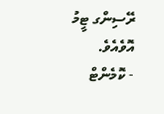ރޭސިންގ ޓީމު އޮވެއެވެ.
- ކޮމެންޓް